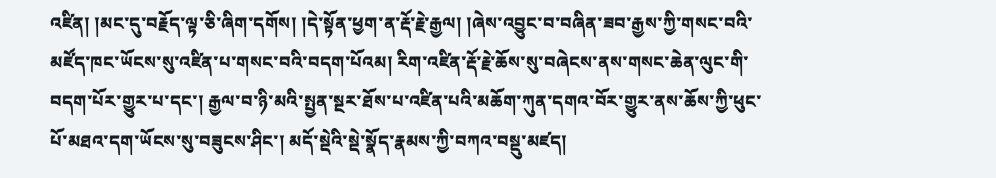འཛིན། །མང་དུ་བརྗོད་ལྟ་ཅི་ཞིག་དགོས། །དེ་སྟོན་ཕྱག་ན་རྡོ་རྗེ་རྒྱལ། །ཞེས་འབྱུང་བ་བཞིན་ཟབ་རྒྱས་ཀྱི་གསང་བའི་མཛོད་ཁང་ཡོངས་སུ་འཛིན་པ་གསང་བའི་བདག་པོའམ། རིག་འཛིན་རྡོ་རྗེ་ཆོས་སུ་བཞེངས་ནས་གསང་ཆེན་ལུང་གི་བདག་པོར་གྱུར་པ་དང་། རྒྱལ་བ་ཉི་མའི་སྤྱན་སྔར་ཐོས་པ་འཛིན་པའི་མཆོག་ཀུན་དགའ་བོར་གྱུར་ནས་ཆོས་ཀྱི་ཕུང་པོ་མཐའ་དག་ཡོངས་སུ་བཟུངས་ཤིང་། མདོ་སྡེའི་སྡེ་སྣོད་རྣམས་ཀྱི་བཀའ་བསྡུ་མཛད།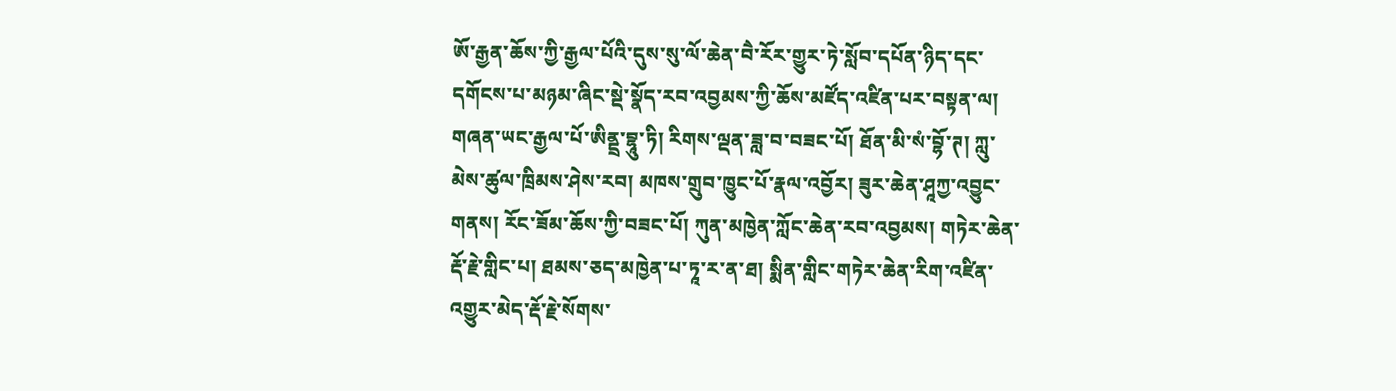ཨོ་རྒྱན་ཆོས་ཀྱི་རྒྱལ་པོའི་དུས་སུ་ལོ་ཆེན་བཻ་རོར་གྱུར་ཏེ་སློབ་དཔོན་ཉིད་དང་དགོངས་པ་མཉམ་ཞིང་སྡེ་སྣོད་རབ་འབྱམས་ཀྱི་ཆོས་མཛོད་འཛིན་པར་བསྟན་ལ། གཞན་ཡང་རྒྱལ་པོ་ཨིནྡྲ་བྷཱུ་ཏི། རིགས་ལྡན་ཟླ་བ་བཟང་པོ། ཐོན་མི་སཾ་བྷོ་ཊ། ཀླུ་མེས་ཚུལ་ཁྲིམས་ཤེས་རབ། མཁས་གྲུབ་ཁྱུང་པོ་རྣལ་འབྱོར། ཟུར་ཆེན་ཤཱཀྱ་འབྱུང་གནས། རོང་ཟོམ་ཆོས་ཀྱི་བཟང་པོ། ཀུན་མཁྱེན་ཀློང་ཆེན་རབ་འབྱམས། གཏེར་ཆེན་རྡོ་རྗེ་གླིང་པ། ཐམས་ཅད་མཁྱེན་པ་ཏཱ་ར་ན་ཐ། སྨིན་གླིང་གཏེར་ཆེན་རིག་འཛིན་འགྱུར་མེད་རྡོ་རྗེ་སོགས་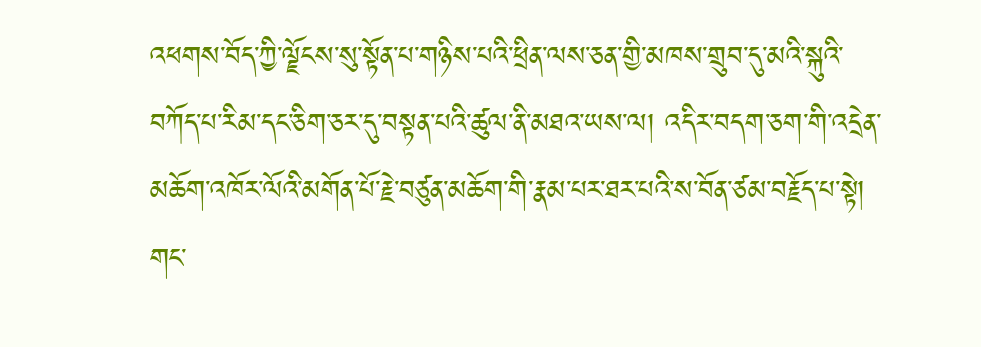འཕགས་བོད་ཀྱི་ལྗོངས་སུ་སྟོན་པ་གཉིས་པའི་ཕྲིན་ལས་ཅན་གྱི་མཁས་གྲུབ་དུ་མའི་སྐུའི་བཀོད་པ་རིམ་དང་ཅིག་ཅར་དུ་བསྟན་པའི་ཚུལ་ནི་མཐའ་ཡས་ལ། འདིར་བདག་ཅག་གི་འདྲེན་མཆོག་འཁོར་ལོའི་མགོན་པོ་རྗེ་བཙུན་མཆོག་གི་རྣམ་པར་ཐར་པའི་ས་བོན་ཙམ་བརྗོད་པ་སྟེ། གང་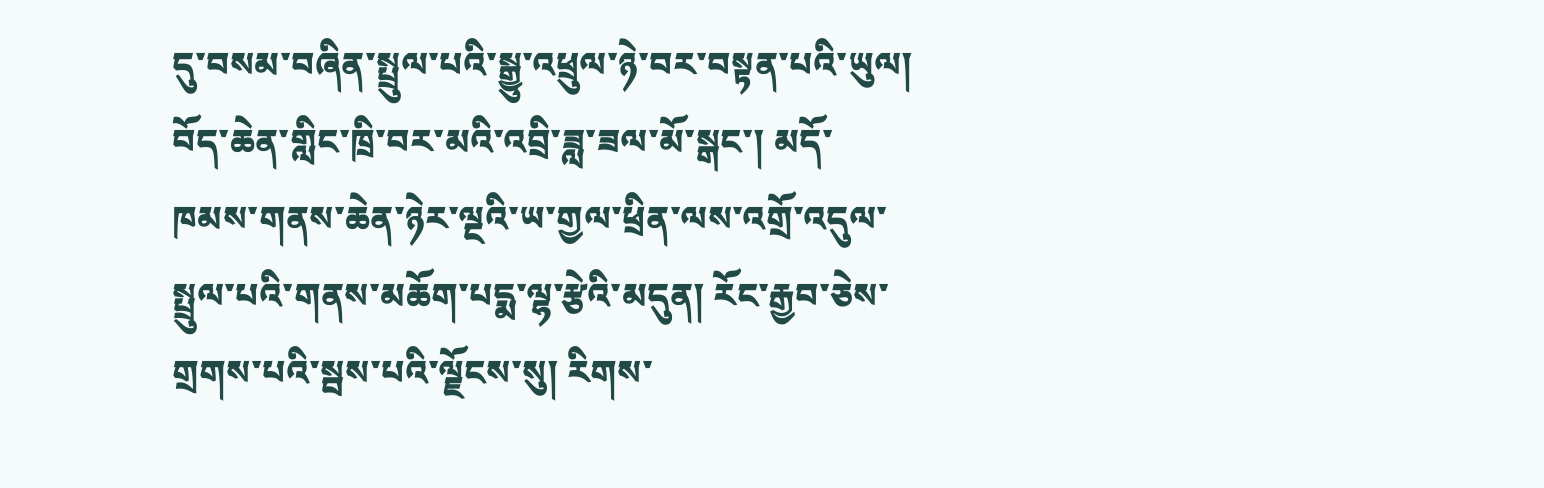དུ་བསམ་བཞིན་སྤྲུལ་པའི་སྒྱུ་འཕྲུལ་ཉེ་བར་བསྟན་པའི་ཡུལ། བོད་ཆེན་གླིང་ཁྲི་བར་མའི་འབྲི་ཟླ་ཟལ་མོ་སྒང་། མདོ་ཁམས་གནས་ཆེན་ཉེར་ལྔའི་ཡ་གྱལ་ཕྲིན་ལས་འགྲོ་འདུལ་སྤྲུལ་པའི་གནས་མཆོག་པདྨ་ལྷ་རྩེའི་མདུན། རོང་རྒྱབ་ཅེས་གྲགས་པའི་སྦས་པའི་ལྗོངས་སུ། རིགས་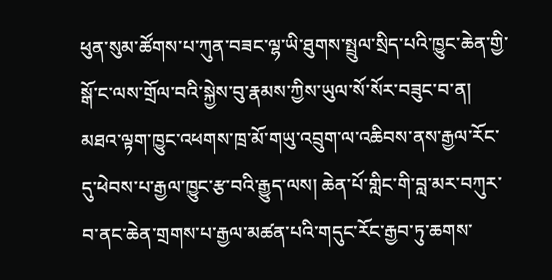ཕུན་སུམ་ཚོགས་པ་ཀུན་བཟང་ལྷ་ཡི་ཐུགས་སྤྲུལ་སྲིད་པའི་ཁྱུང་ཆེན་གྱི་སྒོ་ང་ལས་གྲོལ་བའི་སྐྱེས་བུ་རྣམས་ཀྱིས་ཡུལ་སོ་སོར་བཟུང་བ་ན། མཐའ་ལྟག་ཁྱུང་འཕགས་ཁྲ་མོ་གཡུ་འབྲུག་ལ་འཆིབས་ནས་རྒྱལ་རོང་དུ་ཕེབས་པ་རྒྱལ་ཁྱུང་རྩ་བའི་རྒྱུད་ལས། ཆེན་པོ་གླིང་གི་བླ་མར་བཀུར་བ་ནང་ཆེན་གྲགས་པ་རྒྱལ་མཚན་པའི་གདུང་རོང་རྒྱབ་ཏུ་ཆགས་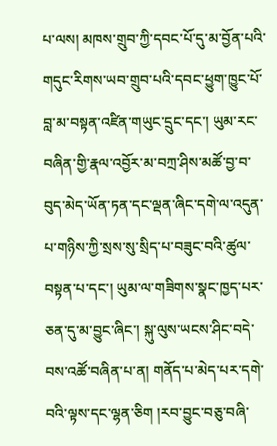པ་ལས། མཁས་གྲུབ་ཀྱི་དབང་པོ་དུ་མ་བྱོན་པའི་གདུང་རིགས་ཡབ་གྲུབ་པའི་དབང་ཕྱུག་ཁྱུང་པོ་བླ་མ་བསྟན་འཛིན་གཡུང་དྲུང་དང་། ཡུམ་རང་བཞིན་གྱི་རྣལ་འབྱོར་མ་བཀྲ་ཤིས་མཚོ་བྱ་བ་བུད་མེད་ཡོན་ཏན་དང་ལྡན་ཞིང་དགེ་ལ་འདུན་པ་གཉིས་ཀྱི་སྲས་སུ་སྲིད་པ་བཟུང་བའི་ཚུལ་བསྟན་པ་དང་། ཡུམ་ལ་གཟིགས་སྣང་ཁྱད་པར་ཅན་དུ་མ་བྱུང་ཞིང་། སྐུ་ལུས་ཡངས་ཤིང་བདེ་བས་འཚོ་བཞིན་པ་ན། གནོད་པ་མེད་པར་དགེ་བའི་ལྟས་དང་ལྷན་ཅིག །རབ་བྱུང་བཅུ་བཞི་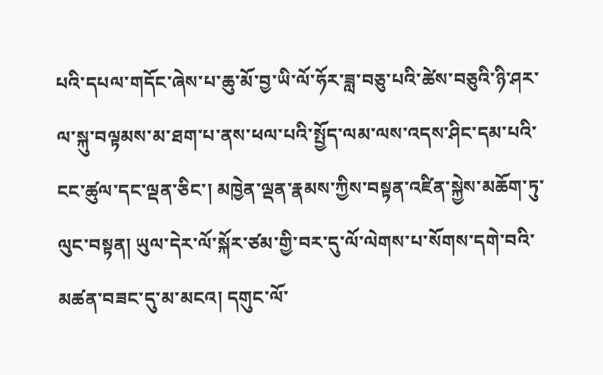པའི་དཔལ་གདོང་ཞེས་པ་ཆུ་མོ་བྱ་ཡི་ལོ་ཧོར་ཟླ་བཅུ་པའི་ཚེས་བཅུའི་ཉི་ཤར་ལ་སྐུ་བལྟམས་མ་ཐག་པ་ནས་ཕལ་པའི་སྤྱོད་ལམ་ལས་འདས་ཤིང་དམ་པའི་ངང་ཚུལ་དང་ལྡན་ཅིང་། མཁྱེན་ལྡན་རྣམས་ཀྱིས་བསྟན་འཛིན་སྐྱེས་མཆོག་ཏུ་ལུང་བསྟན། ཡུལ་དེར་ལོ་སྐོར་ཙམ་གྱི་བར་དུ་ལོ་ལེགས་པ་སོགས་དགེ་བའི་མཚན་བཟང་དུ་མ་མངའ། དགུང་ལོ་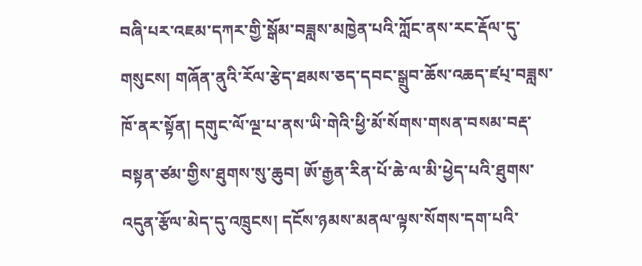བཞི་པར་འཇམ་དཀར་གྱི་སྒོམ་བཟླས་མཁྱེན་པའི་ཀློང་ནས་རང་རྡོལ་དུ་གསུངས། གཞོན་ནུའི་རོལ་རྩེད་ཐམས་ཅད་དབང་སྒྲུབ་ཆོས་འཆད་ཛཔ྄་བཟླས་ཁོ་ནར་སྟོན། དགུང་ལོ་ལྔ་པ་ནས་ཡི་གེའི་ཕྱི་མོ་སོགས་གསན་བསམ་བརྡ་བསྟན་ཙམ་གྱིས་ཐུགས་སུ་ཆུབ། ཨོ་རྒྱན་རིན་པོ་ཆེ་ལ་མི་ཕྱེད་པའི་ཐུགས་འདུན་རྩོལ་མེད་དུ་འཁྲུངས། དངོས་ཉམས་མནལ་ལྟས་སོགས་དག་པའི་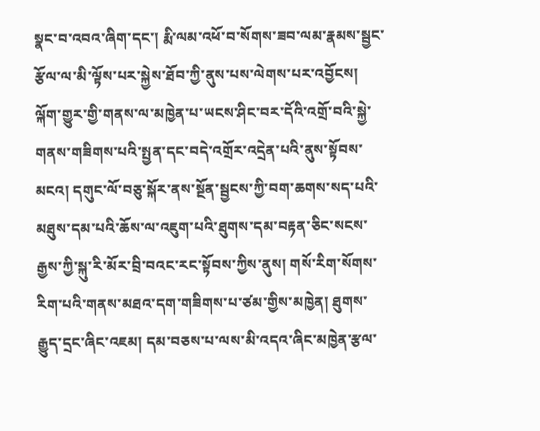སྣང་བ་འབའ་ཞིག་དང་། རྨི་ལམ་འཕོ་བ་སོགས་ཟབ་ལམ་རྣམས་སྦྱང་རྩོལ་ལ་མི་ལྟོས་པར་སྐྱེས་ཐོབ་ཀྱི་ནུས་པས་ལེགས་པར་འབྱོངས། ལྐོག་གྱུར་གྱི་གནས་ལ་མཁྱེན་པ་ཡངས་ཤིང་བར་དོའི་འགྲོ་བའི་སྐྱེ་གནས་གཟིགས་པའི་སྤྱན་དང་བདེ་འགྲོར་འདྲེན་པའི་ནུས་སྟོབས་མངའ། དགུང་ལོ་བཅུ་སྐོར་ནས་སྔོན་སྦྱངས་ཀྱི་བག་ཆགས་སད་པའི་མཐུས་དམ་པའི་ཆོས་ལ་འཇུག་པའི་ཐུགས་དམ་བརྟན་ཅིང་སངས་རྒྱས་ཀྱི་སྐུ་རི་མོར་བྲི་བའང་རང་སྟོབས་ཀྱིས་ནུས། གསོ་རིག་སོགས་རིག་པའི་གནས་མཐའ་དག་གཟིགས་པ་ཙམ་གྱིས་མཁྱེན། ཐུགས་རྒྱུད་དྲང་ཞིང་འཇམ། དམ་བཅས་པ་ལས་མི་འདའ་ཞིང་མཁྱེན་རྩལ་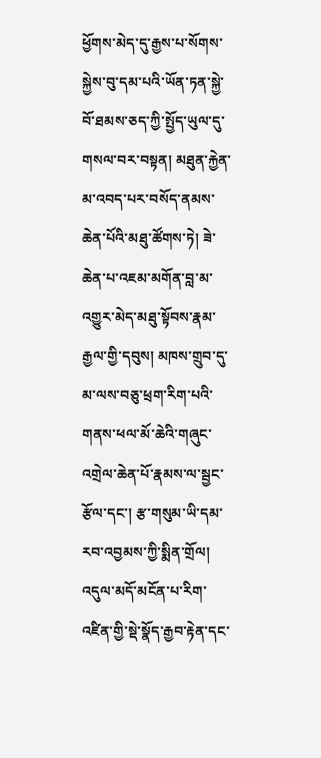ཕྱོགས་མེད་དུ་རྒྱས་པ་སོགས་སྐྱེས་བུ་དམ་པའི་ཡོན་ཏན་སྐྱེ་བོ་ཐམས་ཅད་ཀྱི་སྤྱོད་ཡུལ་དུ་གསལ་བར་བསྟན། མཐུན་རྐྱེན་མ་འབད་པར་བསོད་ནམས་ཆེན་པོའི་མཐུ་ཚོགས་ཏེ། ཟེ་ཆེན་པ་འཇམ་མགོན་བླ་མ་འགྱུར་མེད་མཐུ་སྟོབས་རྣམ་རྒྱལ་གྱི་དབུས། མཁས་གྲུབ་དུ་མ་ལས་བཅུ་ཕྲག་རིག་པའི་གནས་ཕལ་མོ་ཆེའི་གཞུང་འགྲེལ་ཆེན་པོ་རྣམས་ལ་སྦྱང་རྩོལ་དང་། རྩ་གསུམ་ཡི་དམ་རབ་འབྱམས་ཀྱི་སྨིན་གྲོལ། འདུལ་མདོ་མངོན་པ་རིག་འཛིན་གྱི་སྡེ་སྣོད་རྒྱབ་རྟེན་དང་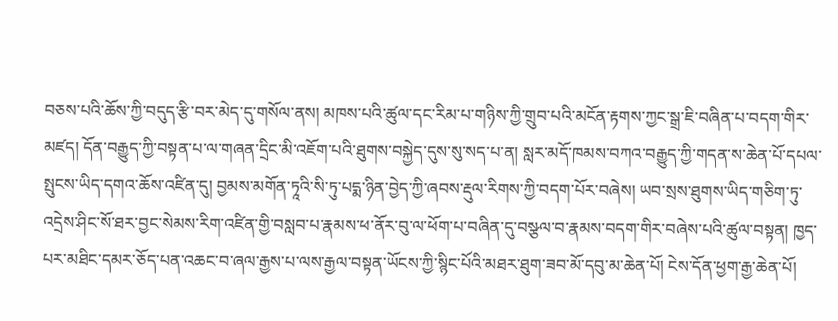བཅས་པའི་ཆོས་ཀྱི་བདུད་རྩི་བར་མེད་དུ་གསོལ་ནས། མཁས་པའི་ཚུལ་དང་རིམ་པ་གཉིས་ཀྱི་གྲུབ་པའི་མངོན་རྟགས་ཀྱང་སྒྲ་ཇི་བཞིན་པ་བདག་གིར་མཛད། དོན་བརྒྱུད་ཀྱི་བསྟན་པ་ལ་གཞན་དྲིང་མི་འཇོག་པའི་ཐུགས་བསྐྱེད་དུས་སུ་སད་པ་ན། སླར་མདོ་ཁམས་བཀའ་བརྒྱུད་ཀྱི་གདན་ས་ཆེན་པོ་དཔལ་སྤུངས་ཡིད་དགའ་ཆོས་འཛིན་དུ། བྱམས་མགོན་ཏཱའི་སི་ཏུ་པདྨ་ཉིན་བྱེད་ཀྱི་ཞབས་རྡུལ་རིགས་ཀྱི་བདག་པོར་བཞེས། ཡབ་སྲས་ཐུགས་ཡིད་གཅིག་ཏུ་འདྲེས་ཤིང་སོ་ཐར་བྱང་སེམས་རིག་འཛིན་གྱི་བསླབ་པ་རྣམས་ཕ་ནོར་བུ་ལ་ཕོག་པ་བཞིན་དུ་བསྩལ་བ་རྣམས་བདག་གིར་བཞེས་པའི་ཚུལ་བསྟན། ཁྱད་པར་མཐིང་དམར་ཅོད་པན་འཆང་བ་ཞལ་རྒྱས་པ་ལས་རྒྱལ་བསྟན་ཡོངས་ཀྱི་སྙིང་པོའི་མཐར་ཐུག་ཟབ་མོ་དབུ་མ་ཆེན་པོ། ངེས་དོན་ཕྱག་རྒྱ་ཆེན་པོ།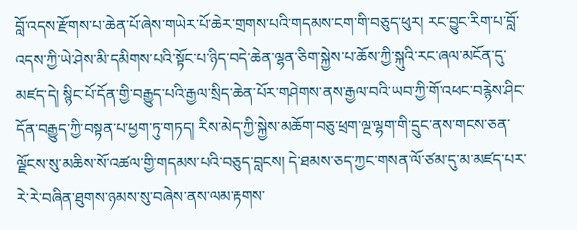བློ་འདས་རྫོགས་པ་ཆེན་པོ་ཞེས་གཡེར་པོ་ཆེར་གྲགས་པའི་གདམས་ངག་གི་བཅུད་ཕུར། རང་བྱུང་རིག་པ་བློ་འདས་ཀྱི་ཡེ་ཤེས་མི་དམིགས་པའི་སྟོང་པ་ཉིད་བདེ་ཆེན་ལྷན་ཅིག་སྐྱེས་པ་ཆོས་ཀྱི་སྐུའི་རང་ཞལ་མངོན་དུ་མཛད་དེ། སྙིང་པོ་དོན་གྱི་བརྒྱུད་པའི་རྒྱལ་སྲིད་ཆེན་པོར་གཤེགས་ནས་རྒྱལ་བའི་ཡབ་ཀྱི་གོ་འཕང་བརྙེས་ཤིང་དོན་བརྒྱུད་ཀྱི་བསྟན་པ་ཕྱག་ཏུ་གཏད། རིས་མེད་ཀྱི་སྐྱེས་མཆོག་བཅུ་ཕྲག་ལྔ་ལྷག་གི་དྲུང་ནས་གངས་ཅན་ལྗོངས་སུ་མཆིས་སོ་འཚལ་གྱི་གདམས་པའི་བཅུད་བླངས། དེ་ཐམས་ཅད་ཀྱང་གསན་ལོ་ཙམ་དུ་མ་མཛད་པར་རེ་རེ་བཞིན་ཐུགས་ཉམས་སུ་བཞེས་ནས་ལམ་རྟགས་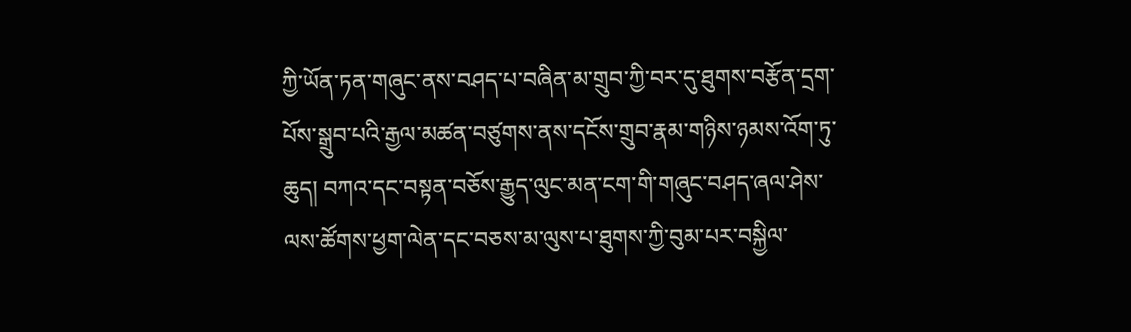ཀྱི་ཡོན་ཏན་གཞུང་ནས་བཤད་པ་བཞིན་མ་གྲུབ་ཀྱི་བར་དུ་ཐུགས་བརྩོན་དྲག་པོས་སྒྲུབ་པའི་རྒྱལ་མཚན་བཙུགས་ནས་དངོས་གྲུབ་རྣམ་གཉིས་ཉམས་འོག་ཏུ་ཆུད། བཀའ་དང་བསྟན་བཅོས་རྒྱུད་ལུང་མན་ངག་གི་གཞུང་བཤད་ཞལ་ཤེས་ལས་ཚོགས་ཕྱག་ལེན་དང་བཅས་མ་ལུས་པ་ཐུགས་ཀྱི་བུམ་པར་བསྐྱིལ་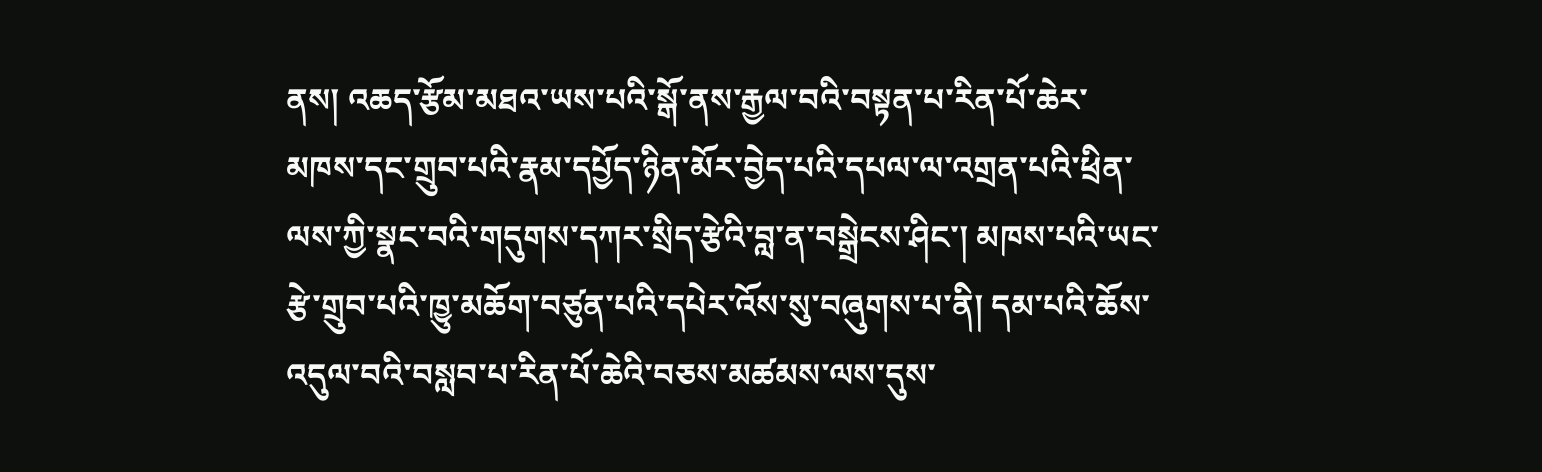ནས། འཆད་རྩོམ་མཐའ་ཡས་པའི་སྒོ་ནས་རྒྱལ་བའི་བསྟན་པ་རིན་པོ་ཆེར་མཁས་དང་གྲུབ་པའི་རྣམ་དཔྱོད་ཉིན་མོར་བྱེད་པའི་དཔལ་ལ་འགྲན་པའི་ཕྲིན་ལས་ཀྱི་སྣང་བའི་གདུགས་དཀར་སྲིད་རྩེའི་བླ་ན་བསྒྲེངས་ཤིང་། མཁས་པའི་ཡང་རྩེ་གྲུབ་པའི་ཁྱུ་མཆོག་བཙུན་པའི་དཔེར་འོས་སུ་བཞུགས་པ་ནི། དམ་པའི་ཆོས་འདུལ་བའི་བསླབ་པ་རིན་པོ་ཆེའི་བཅས་མཚམས་ལས་དུས་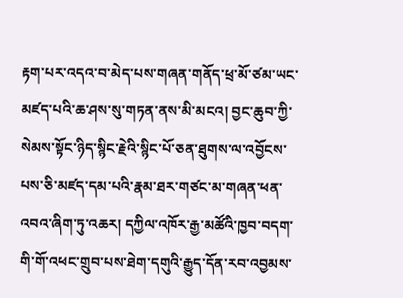རྟག་པར་འདའ་བ་མེད་པས་གཞན་གནོད་ཕྲ་མོ་ཙམ་ཡང་མཛད་པའི་ཆ་ཤས་སུ་གཏན་ནས་མི་མངའ། བྱང་ཆུབ་ཀྱི་སེམས་སྟོང་ཉིད་སྙིང་རྗེའི་སྙིང་པོ་ཅན་ཐུགས་ལ་འབྱོངས་པས་ཅི་མཛད་དམ་པའི་རྣམ་ཐར་གཙང་མ་གཞན་ཕན་འབའ་ཞིག་ཏུ་འཆར། དཀྱིལ་འཁོར་རྒྱ་མཚོའི་ཁྱབ་བདག་གི་གོ་འཕང་གྲུབ་པས་ཐེག་དགུའི་རྒྱུད་དོན་རབ་འབྱམས་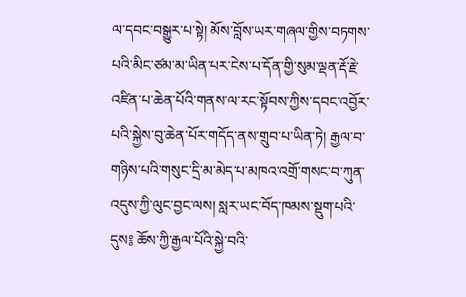ལ་དབང་བསྒྱུར་པ་སྟེ། མོས་བློས་ཡར་གཞལ་གྱིས་བཏགས་པའི་མིང་ཙམ་མ་ཡིན་པར་ངེས་པ་དོན་གྱི་སུམ་ལྡན་རྡོ་རྗེ་འཛིན་པ་ཆེན་པོའི་གནས་ལ་རང་སྟོབས་ཀྱིས་དབང་འབྱོར་པའི་སྐྱེས་བུ་ཆེན་པོར་གདོད་ནས་གྲུབ་པ་ཡིན་ཏེ། རྒྱལ་བ་གཉིས་པའི་གསུང་དྲི་མ་མེད་པ་མཁའ་འགྲོ་གསང་བ་ཀུན་འདུས་ཀྱི་ལུང་བྱང་ལས། སླར་ཡང་བོད་ཁམས་སྡུག་པའི་དུས༔ ཆོས་ཀྱི་རྒྱལ་པོའི་སྐྱེ་བའི་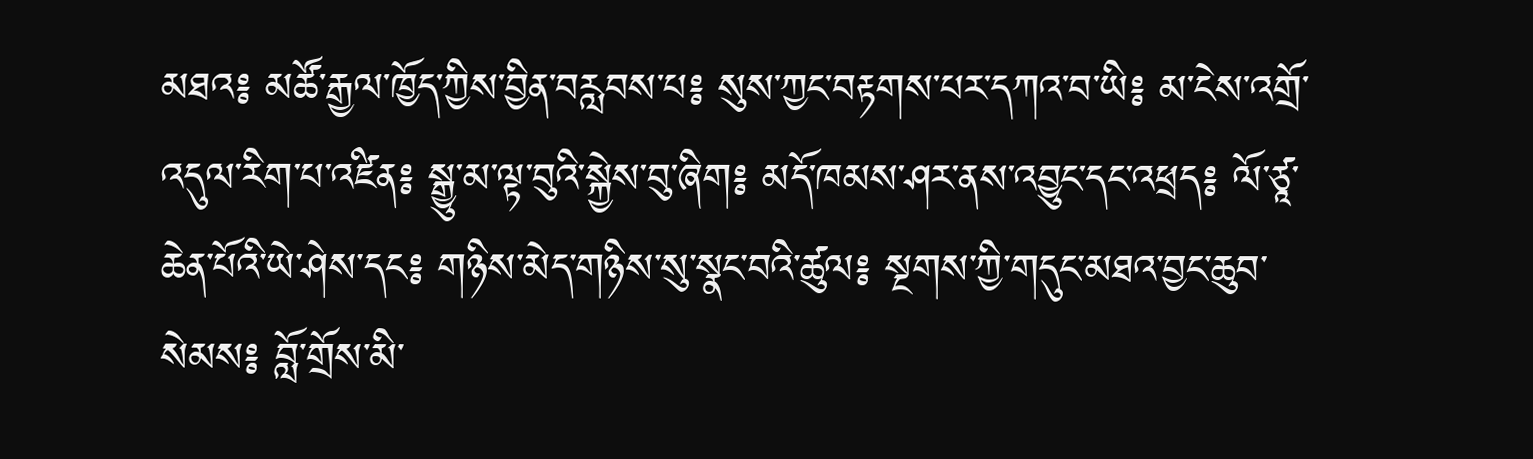མཐའ༔ མཚོ་རྒྱལ་ཁྱོད་ཀྱིས་བྱིན་བརླབས་པ༔ སུས་ཀྱང་བརྟགས་པར་དཀའ་བ་ཡི༔ མ་ངེས་འགྲོ་འདུལ་རིག་པ་འཛིན༔ སྒྱུ་མ་ལྟ་བུའི་སྐྱེས་བུ་ཞིག༔ མདོ་ཁམས་ཤར་ནས་འབྱུང་དང་འཕྲད༔ ལོ་ཙཱ་ཆེན་པོའི་ཡེ་ཤེས་དང༔ གཉིས་མེད་གཉིས་སུ་སྣང་བའི་ཚུལ༔ སྔགས་ཀྱི་གདུང་མཐའ་བྱང་ཆུབ་སེམས༔ བློ་གྲོས་མི་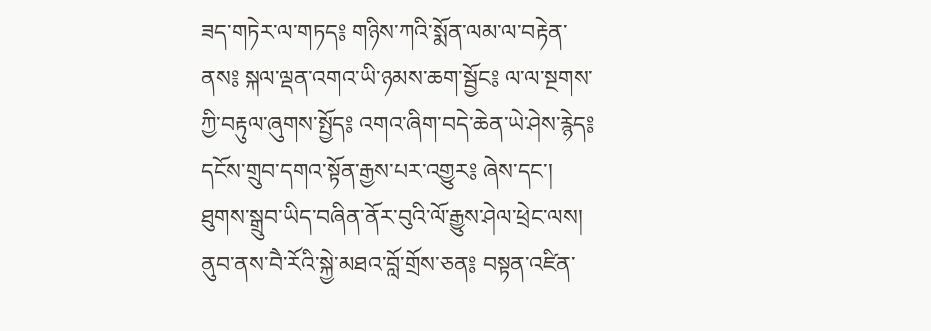ཟད་གཏེར་ལ་གཏད༔ གཉིས་ཀའི་སྨོན་ལམ་ལ་བརྟེན་ནས༔ སྐལ་ལྡན་འགའ་ཡི་ཉམས་ཆག་སྦྱོང༔ ལ་ལ་སྔགས་ཀྱི་བརྟུལ་ཞུགས་སྤྱོད༔ འགའ་ཞིག་བདེ་ཆེན་ཡེ་ཤེས་རྙེད༔ དངོས་གྲུབ་དགའ་སྟོན་རྒྱས་པར་འགྱུར༔ ཞེས་དང་། ཐུགས་སྒྲུབ་ཡིད་བཞིན་ནོར་བུའི་ལོ་རྒྱུས་ཤེལ་ཕྲེང་ལས། ནུབ་ནས་བཻ་རོའི་སྐྱེ་མཐའ་བློ་གྲོས་ཅན༔ བསྟན་འཛིན་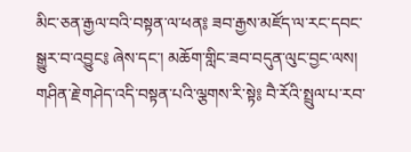མིང་ཅན་རྒྱལ་བའི་བསྟན་ལ་ཕན༔ ཟབ་རྒྱས་མཛོད་ལ་རང་དབང་སྒྱུར་བ་འབྱུང༔ ཞེས་དང་། མཆོག་གླིང་ཟབ་བདུན་ལུང་བྱང་ལས། གཤིན་རྗེ་གཤེད་འདི་བསྟན་པའི་ལྕགས་རི་སྟེ༔ བཻ་རོའི་སྤྲུལ་པ་རབ་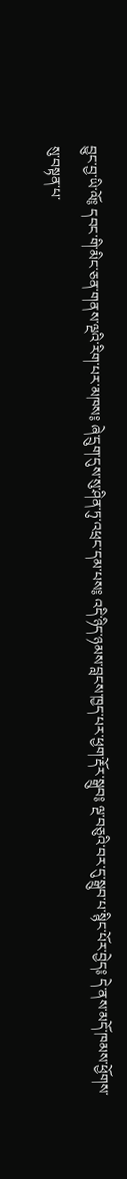བྱུང་བྱ་ཡི་ལོ༔ དབང་གི་མིང་ཅན་གནས་ལྔའི་རིག་པར་མཁས༔ ཞེ་དྲུག་དུས་སུ་ཤིན་ཏུ་འཕྲང་དམ་པས༔ འདི་ཉིད་ཉམས་བླངས་ཁྱད་པར་ཕྱག་རྡོར་སྒྲུབ༔ ལྔ་བཅུའི་བར་དུ་སྒྲུབ་པ་སྙིང་པོར་བྱེད༔ དེ་ནས་མདོ་ཁམས་ཕྱོགས་སུ་བསྟན་པ་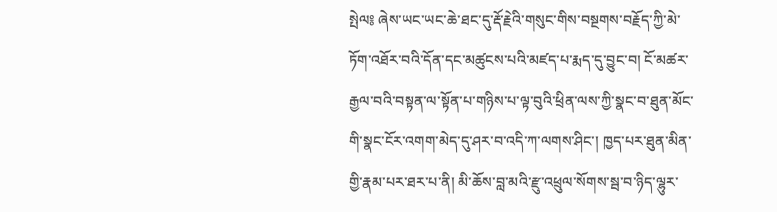སྤེལ༔ ཞེས་ཡང་ཡང་ཆེ་ཐང་དུ་རྡོ་རྗེའི་གསུང་གིས་བསྔགས་བརྗོད་ཀྱི་མེ་ཏོག་འཐོར་བའི་དོན་དང་མཚུངས་པའི་མཛད་པ་རྨད་དུ་བྱུང་བ། ངོ་མཚར་རྒྱལ་བའི་བསྟན་ལ་སྟོན་པ་གཉིས་པ་ལྟ་བུའི་ཕྲིན་ལས་ཀྱི་སྣང་བ་ཐུན་མོང་གི་སྣང་ངོར་འགག་མེད་དུ་ཤར་བ་འདི་ཀ་ལགས་ཤིང་། ཁྱད་པར་ཐུན་མིན་གྱི་རྣམ་པར་ཐར་པ་ནི། མི་ཆོས་བླ་མའི་རྫུ་འཕྲུལ་སོགས་སྦ་བ་ཉིད་ལྷུར་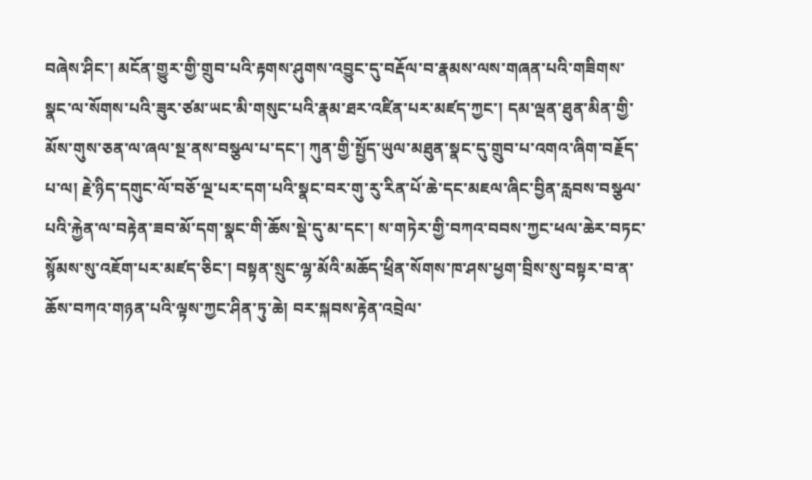བཞེས་ཤིང་། མངོན་གྱུར་གྱི་གྲུབ་པའི་རྟགས་ཤུགས་འབྱུང་དུ་བརྡོལ་བ་རྣམས་ལས་གཞན་པའི་གཟིགས་སྣང་ལ་སོགས་པའི་ཟུར་ཙམ་ཡང་མི་གསུང་པའི་རྣམ་ཐར་འཛིན་པར་མཛད་ཀྱང་། དམ་ལྡན་ཐུན་མིན་གྱི་མོས་གུས་ཅན་ལ་ཞལ་སྔ་ནས་བསྩལ་པ་དང་། ཀུན་གྱི་སྤྱོད་ཡུལ་མཐུན་སྣང་དུ་གྲུབ་པ་འགའ་ཞིག་བརྗོད་པ་ལ། རྗེ་ཉིད་དགུང་ལོ་བཅོ་ལྔ་པར་དག་པའི་སྣང་བར་གུ་རུ་རིན་པོ་ཆེ་དང་མཇལ་ཞིང་བྱིན་རླབས་བསྩལ་པའི་རྐྱེན་ལ་བརྟེན་ཟབ་མོ་དག་སྣང་གི་ཆོས་སྡེ་དུ་མ་དང་། ས་གཏེར་གྱི་བཀའ་བབས་ཀྱང་ཕལ་ཆེར་བཏང་སྙོམས་སུ་འཇོག་པར་མཛད་ཅིང་། བསྟན་སྲུང་ལྷ་མོའི་མཆོད་ཕྲིན་སོགས་ཁ་ཤས་ཕྱག་བྲིས་སུ་བསྟར་བ་ན་ཆོས་བཀའ་གཉན་པའི་ལྟས་ཀྱང་ཤིན་ཏུ་ཆེ། བར་སྐབས་རྟེན་འབྲེལ་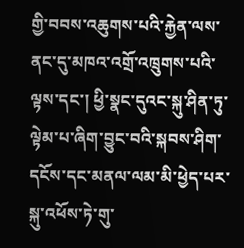གྱི་བབས་འཆུགས་པའི་རྐྱེན་ལས་ནང་དུ་མཁའ་འགྲོ་འཁྲུགས་པའི་ལྟས་དང་། ཕྱི་སྣང་དུའང་སྐུ་ཤིན་ཏུ་ལྟེམ་པ་ཞིག་བྱུང་བའི་སྐབས་ཤིག་དངོས་དང་མནལ་ལམ་མི་ཕྱེད་པར་སྐུ་འཕོས་ཏེ་གུ་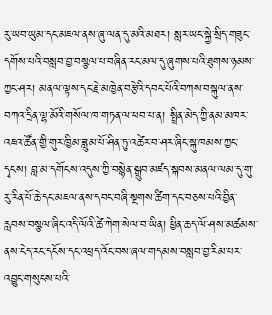རུ་ཡབ་ཡུམ་དང་མཇལ་ནས་ཞུ་ལན་དུ་མའི་མཐར། སླར་ཡང་སྐྱེ་སྲིད་གཟུང་དགོས་པའི་བསླབ་བྱ་བསྩལ་པ་བཞིན་རང་མལ་དུ་ཞུགས་པའི་ཐུགས་ཉམས་ཀྱང་ཤར། མནལ་ལྟས་དང་རྗེ་མཁྱེན་བརྩེའི་དབང་པོའི་བཀས་བསྐུལ་ནས་བཀའ་དྲིན་ལྷ་མོའི་གསོལ་ཁ་གཏན་ལ་ཕབ་པ་ན། སྤྲིན་མེད་ཀྱི་ནམ་མཁར་འཇའ་ཚོན་གྱི་གུར་ཁྱིམ་ཟླུམ་པོ་ཤིན་ཏུ་འཚེར་བ་ཤར་ཞིང་སྐུ་ཁམས་ཀྱང་དྭངས། བླ་མ་དགོངས་འདུས་ཀྱི་བསྙེན་སྒྲུབ་མཛད་སྐབས་མནལ་ལམ་དུ་གུ་རུ་རིན་པོ་ཆེ་དང་མཇལ་ནས་དབང་བཞི་སྔགས་ཚིག་དང་བཅས་པའི་བྱིན་རླབས་བསྩལ་ཞིང་འདི་ལོའི་ཚེ་ཀེག་སེལ་བ་ཡིན། ཕྱིན་ཆད་ལོ་ཤས་མཚམས་ནས་ངེད་རང་དངོས་དང་འཕྲད་འོང་བས་ཞལ་གདམས་བསླབ་བྱ་རིམ་པར་འབྱུང་གསུངས་པའི་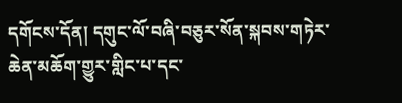དགོངས་དོན། དགུང་ལོ་བཞི་བཅུར་སོན་སྐབས་གཏེར་ཆེན་མཆོག་གྱུར་གླིང་པ་དང་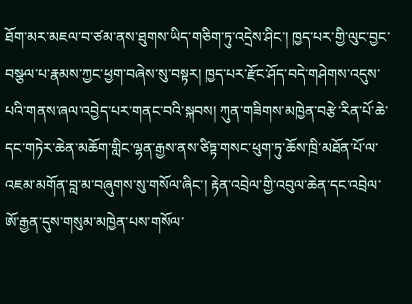ཐོག་མར་མཇལ་བ་ཙམ་ནས་ཐུགས་ཡིད་གཅིག་ཏུ་འདྲེས་ཤིང་། ཁྱད་པར་གྱི་ལུང་བྱང་བསྩལ་པ་རྣམས་ཀྱང་ཕྱག་བཞེས་སུ་བསྟར། ཁྱད་པར་རྫོང་ཤོད་བདེ་གཤེགས་འདུས་པའི་གནས་ཞལ་འབྱེད་པར་གནང་བའི་སྐབས། ཀུན་གཟིགས་མཁྱེན་བརྩེ་རིན་པོ་ཆེ་དང་གཏེར་ཆེན་མཆོག་གླིང་ལྷན་རྒྱས་ནས་ཙིཏྟ་གསང་ཕུག་ཏུ་ཆོས་ཁྲི་མཐོན་པོ་ལ་འཇམ་མགོན་བླ་མ་བཞུགས་སུ་གསོལ་ཞིང་། རྟེན་འབྲེལ་གྱི་འབུལ་ཆེན་དང་འབྲེལ་ཨོ་རྒྱན་དུས་གསུམ་མཁྱེན་པས་གསོལ་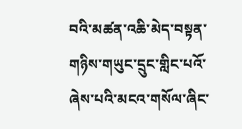བའི་མཚན་འཆི་མེད་བསྟན་གཉིས་གཡུང་དྲུང་གླིང་པའོ་ཞེས་པའི་མངའ་གསོལ་ཞིང་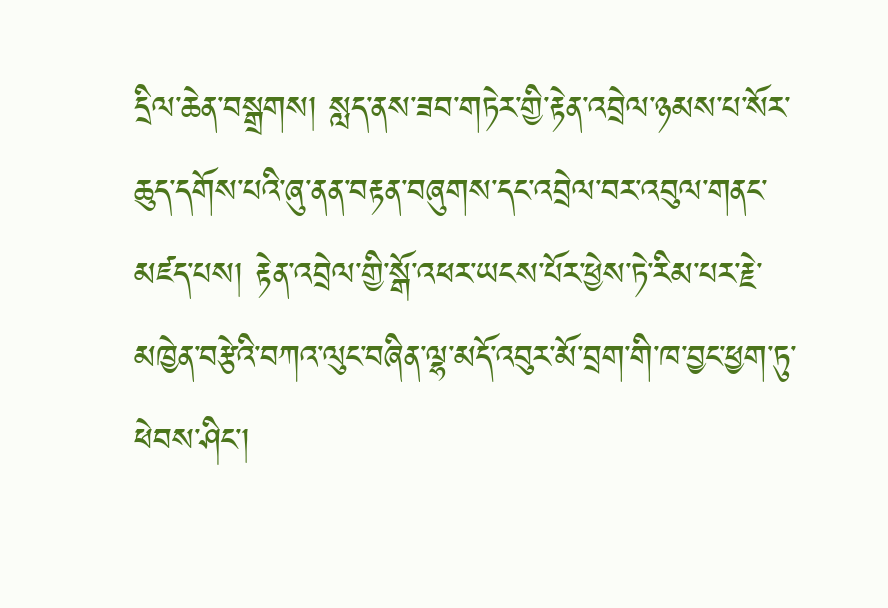དྲིལ་ཆེན་བསྒྲགས། སླད་ནས་ཟབ་གཏེར་གྱི་རྟེན་འབྲེལ་ཉམས་པ་སོར་ཆུད་དགོས་པའི་ཞུ་ནན་བརྟན་བཞུགས་དང་འབྲེལ་བར་འབུལ་གནང་མཛད་པས། རྟེན་འབྲེལ་གྱི་སྒོ་འཕར་ཡངས་པོར་ཕྱེས་ཏེ་རིམ་པར་རྗེ་མཁྱེན་བརྩེའི་བཀའ་ལུང་བཞིན་ལྷ་མདོ་འབུར་མོ་བྲག་གི་ཁ་བྱང་ཕྱག་ཏུ་ཕེབས་ཤིང་།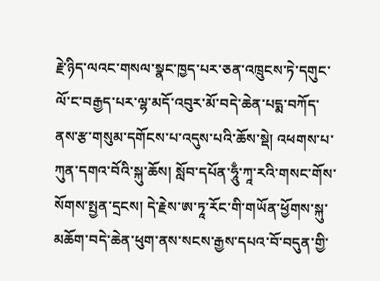རྗེ་ཉིད་ལའང་གསལ་སྣང་ཁྱད་པར་ཅན་འཁྲུངས་ཏེ་དགུང་ལོ་ང་བརྒྱད་པར་ལྷ་མདོ་འབུར་མོ་བདེ་ཆེན་པདྨ་བཀོད་ནས་རྩ་གསུམ་དགོངས་པ་འདུས་པའི་ཆོས་སྡེ། འཕགས་པ་ཀུན་དགའ་བོའི་སྐུ་ཆོས། སློབ་དཔོན་ཧཱུྃ་ཀཱ་རའི་གསང་གོས་སོགས་སྤྱན་དྲངས། དེ་རྗེས་ཨ་ཏཱ་རོང་གི་གཡོན་ཕྱོགས་སྐུ་མཆོག་བདེ་ཆེན་ཕུག་ནས་སངས་རྒྱས་དཔའ་བོ་བདུན་གྱི་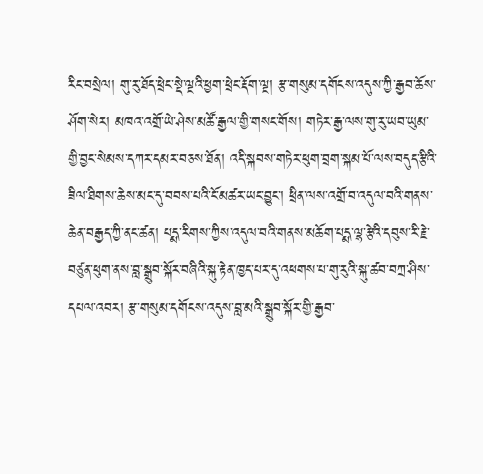རིང་བསྲེལ། གུ་རུ་ཐོད་ཕྲེང་སྡེ་ལྔའི་ཕྱག་ཕྲེང་རྡོག་ལྔ། རྩ་གསུམ་དགོངས་འདུས་ཀྱི་རྒྱབ་ཆོས་ཤོག་སེར། མཁའ་འགྲོ་ཡེ་ཤེས་མཚོ་རྒྱལ་གྱི་གསང་གོས། གཏེར་རྒྱ་ལས་གུ་རུ་ཡབ་ཡུམ་གྱི་བྱང་སེམས་དཀར་དམར་བཅས་ཐོན། འདི་སྐབས་གཏེར་ཕུག་བྲག་སྐམ་པོ་ལས་བདུད་རྩིའི་ཟིལ་ཐིགས་ཆེས་མང་དུ་བབས་པའི་ངོ་མཚར་ཡང་བྱུང་། ཕྲིན་ལས་འགྲོ་བ་འདུལ་བའི་གནས་ཆེན་བརྒྱད་ཀྱི་ནང་ཚན། པདྨ་རིགས་ཀྱིས་འདུལ་བའི་གནས་མཆོག་པདྨ་ལྷ་རྩེའི་དབུས་རི་རྗེ་བཙུན་ཕུག་ནས་བླ་སྒྲུབ་སྐོར་བཞིའི་སྐུ་རྟེན་ཁྱད་པར་དུ་འཕགས་པ་གུ་རུའི་སྐུ་ཚབ་བཀྲ་ཤིས་དཔལ་འབར། རྩ་གསུམ་དགོངས་འདུས་བླ་མའི་སྒྲུབ་སྐོར་གྱི་རྒྱབ་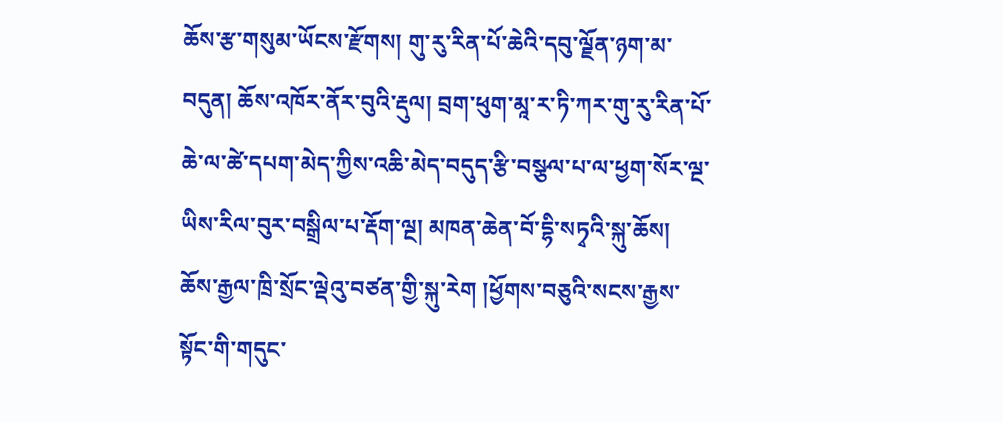ཆོས་རྩ་གསུམ་ཡོངས་རྫོགས། གུ་རུ་རིན་པོ་ཆེའི་དབུ་ལྗོན་ཉག་མ་བདུན། ཆོས་འཁོར་ནོར་བུའི་རྡུལ། བྲག་ཕུག་མཱ་ར་ཏི་ཀར་གུ་རུ་རིན་པོ་ཆེ་ལ་ཚེ་དཔག་མེད་ཀྱིས་འཆི་མེད་བདུད་རྩི་བསྩལ་པ་ལ་ཕྱག་སོར་ལྔ་ཡིས་རིལ་བུར་བསྒྲིལ་པ་རྡོག་ལྔ། མཁན་ཆེན་བོ་དྷི་སཏྭའི་སྐུ་ཆོས། ཆོས་རྒྱལ་ཁྲི་སྲོང་ལྡེའུ་བཙན་གྱི་སྐུ་རེག །ཕྱོགས་བཅུའི་སངས་རྒྱས་སྟོང་གི་གདུང་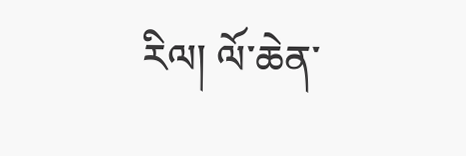རིལ། ལོ་ཆེན་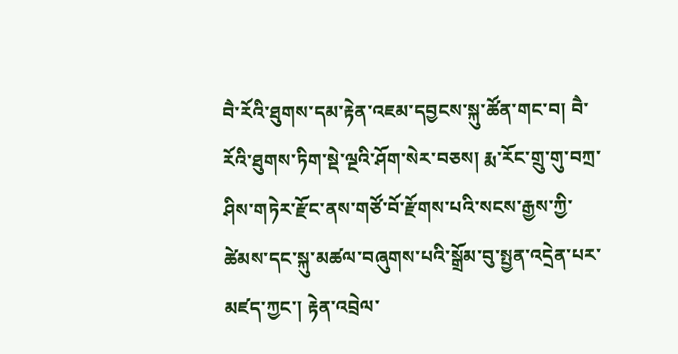བཻ་རོའི་ཐུགས་དམ་རྟེན་འཇམ་དབྱངས་སྐུ་ཚོན་གང་བ། བཻ་རོའི་ཐུགས་ཏིག་སྡེ་ལྔའི་ཤོག་སེར་བཅས། རྨ་རོང་གྲུ་གུ་བཀྲ་ཤིས་གཏེར་རྫོང་ནས་གཙོ་བོ་རྫོགས་པའི་སངས་རྒྱས་ཀྱི་ཚེམས་དང་སྐུ་མཚལ་བཞུགས་པའི་སྒྲོམ་བུ་སྤྱན་འདྲེན་པར་མཛད་ཀྱང་། རྟེན་འབྲེལ་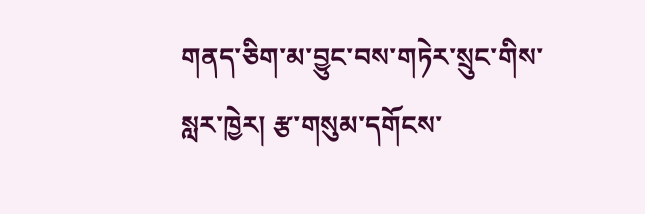གནད་ཅིག་མ་བྱུང་བས་གཏེར་སྲུང་གིས་སླར་ཁྱེར། རྩ་གསུམ་དགོངས་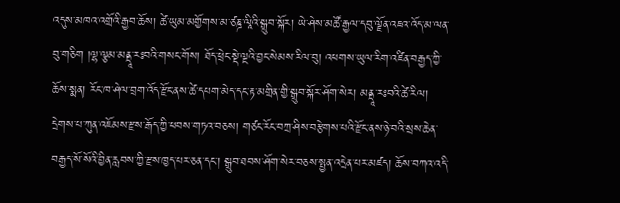འདུས་མཁའ་འགྲོའི་རྒྱབ་ཆོས། ཚེ་ཡུམ་མགྱོགས་མ་ཙཎྜ་ལཱིའི་སྒྲུབ་སྐོར། ཡེ་ཤེས་མཚོ་རྒྱལ་དབུ་ལྗོན་འཇའ་འོད་མ་ལན་བུ་གཅིག །ལྷ་ལྕམ་མནྡཱ་རཿབའི་གསང་གོས། ཐོད་ཕྲེང་སྡེ་ལྔའི་བྱང་སེམས་རིལ་བུ། འཕགས་ཡུལ་རིག་འཛིན་བརྒྱད་ཀྱི་ཆོས་སྨན། རོང་ཁ་ཤེལ་བྲག་འོད་རྫོང་ནས་ཚེ་དཔག་མེད་དང་རྟ་མགྲིན་གྱི་སྒྲུབ་སྐོར་ཤོག་སེར། མནྡཱ་རཿབའི་ཚེ་རིལ། དྲེགས་པ་ཀུན་འཇོམས་རྫས་རྒོད་ཀྱི་ཕབས་གཏའ་བཅས། གཙང་རོང་བཀྲ་ཤིས་བརྩེགས་པའི་རྫོང་ནས་ཉེ་བའི་སྲས་ཆེན་བརྒྱད་སོ་སོའི་བྱིན་རླབས་ཀྱི་རྫས་ཁྱད་པར་ཅན་དང་། སྒྲུབ་ཐབས་ཤོག་སེར་བཅས་སྤྱན་འདྲེན་པར་མཛད། ཆོས་བཀའ་འདི་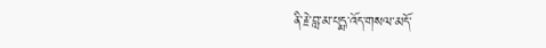ནི་རྗེ་བླ་མ་པདྨ་འོད་གསལ་མདོ་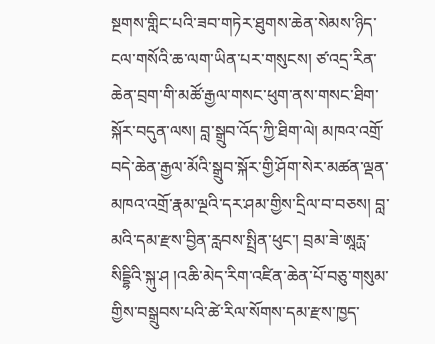སྔགས་གླིང་པའི་ཟབ་གཏེར་ཐུགས་ཆེན་སེམས་ཉིད་ངལ་གསོའི་ཆ་ལག་ཡིན་པར་གསུངས། ཙ་འདྲ་རིན་ཆེན་བྲག་གི་མཚོ་རྒྱལ་གསང་ཕུག་ནས་གསང་ཐིག་སྐོར་བདུན་ལས། བླ་སྒྲུབ་འོད་ཀྱི་ཐིག་ལེ། མཁའ་འགྲོ་བདེ་ཆེན་རྒྱལ་མོའི་སྒྲུབ་སྐོར་གྱི་ཤོག་སེར་མཚན་ལྡན་མཁའ་འགྲོ་རྣམ་ལྔའི་དར་ཤམ་གྱིས་དྲིལ་བ་བཅས། བླ་མའི་དམ་རྫས་བྱིན་རླབས་སྤྲིན་ཕུང་། བྲམ་ཟེ་ཨཱརྻ་སིདྡྷིའི་སྐུ་ཤ །འཆི་མེད་རིག་འཛིན་ཆེན་པོ་བཅུ་གསུམ་གྱིས་བསྒྲུབས་པའི་ཚེ་རིལ་སོགས་དམ་རྫས་ཁྱད་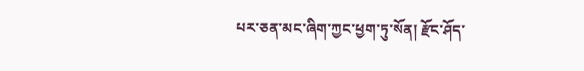པར་ཅན་མང་ཞིག་ཀྱང་ཕྱག་ཏུ་སོན། རྫོང་ཤོད་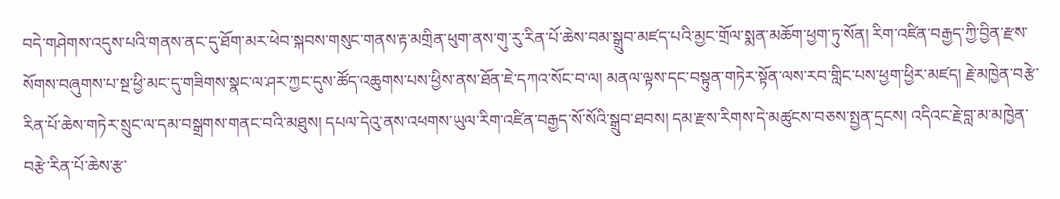བདེ་གཤེགས་འདུས་པའི་གནས་ནང་དུ་ཐོག་མར་ཕེབ་སྐབས་གསུང་གནས་རྟ་མགྲིན་ཕུག་ནས་གུ་རུ་རིན་པོ་ཆེས་བམ་སྒྲུབ་མཛད་པའི་མྱང་གྲོལ་སྨན་མཆོག་ཕྱག་ཏུ་སོན། རིག་འཛིན་བརྒྱད་ཀྱི་བྱིན་རྫས་སོགས་བཞུགས་པ་སྔ་ཕྱི་མང་དུ་གཟིགས་སྣང་ལ་ཤར་ཀྱང་དུས་ཚོད་འཆུགས་པས་ཕྱིས་ནས་ཐོན་ཇེ་དཀའ་སོང་བ་ལ། མནལ་ལྟས་དང་བསྟུན་གཏེར་སྟོན་ལས་རབ་གླིང་པས་ཕྱག་ཕྱིར་མཛད། རྗེ་མཁྱེན་བརྩེ་རིན་པོ་ཆེས་གཏེར་སྲུང་ལ་དམ་བསྒྲགས་གནང་བའི་མཐུས། དཔལ་དེའུ་ནས་འཕགས་ཡུལ་རིག་འཛིན་བརྒྱད་སོ་སོའི་སྒྲུབ་ཐབས། དམ་རྫས་རིགས་དེ་མཚུངས་བཅས་སྤྱན་དྲངས། འདིའང་རྗེ་བླ་མ་མཁྱེན་བརྩེ་རིན་པོ་ཆེས་རྩ་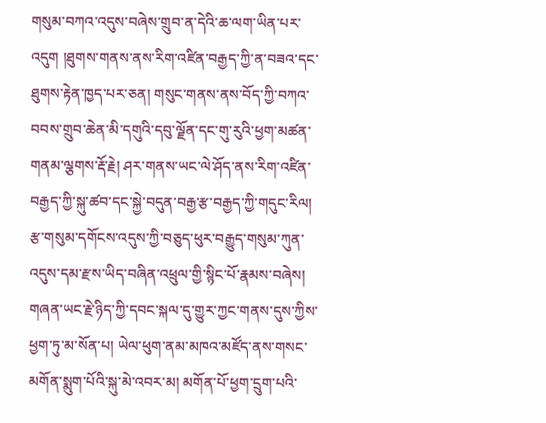གསུམ་བཀའ་འདུས་བཞེས་གྲུབ་ན་དེའི་ཆ་ལག་ཡིན་པར་འདུག །ཐུགས་གནས་ནས་རིག་འཛིན་བརྒྱད་ཀྱི་ན་བཟའ་དང་ཐུགས་རྟེན་ཁྱད་པར་ཅན། གསུང་གནས་ནས་བོད་ཀྱི་བཀའ་བབས་གྲུབ་ཆེན་མི་དགུའི་དབུ་ལྗོན་དང་གུ་རུའི་ཕྱག་མཚན་གནམ་ལྕགས་རྡོ་རྗེ། ཤར་གནས་ཡང་ལེ་ཤོད་ནས་རིག་འཛིན་བརྒྱད་ཀྱི་སྐུ་ཚབ་དང་སྐྱེ་བདུན་བརྒྱ་རྩ་བརྒྱད་ཀྱི་གདུང་རིལ། རྩ་གསུམ་དགོངས་འདུས་ཀྱི་བཅུད་ཕུར་བརྒྱུད་གསུམ་ཀུན་འདུས་དམ་རྫས་ཡིད་བཞིན་འཕྲུལ་གྱི་སྙིང་པོ་རྣམས་བཞེས། གཞན་ཡང་རྗེ་ཉིད་ཀྱི་དབང་སྐལ་དུ་གྱུར་ཀྱང་གནས་དུས་ཀྱིས་ཕྱག་ཏུ་མ་སོན་པ། ཡེལ་ཕུག་ནམ་མཁའ་མཛོད་ནས་གསང་མགོན་སྨུག་པོའི་སྐུ་མེ་འབར་མ། མགོན་པོ་ཕྱག་དྲུག་པའི་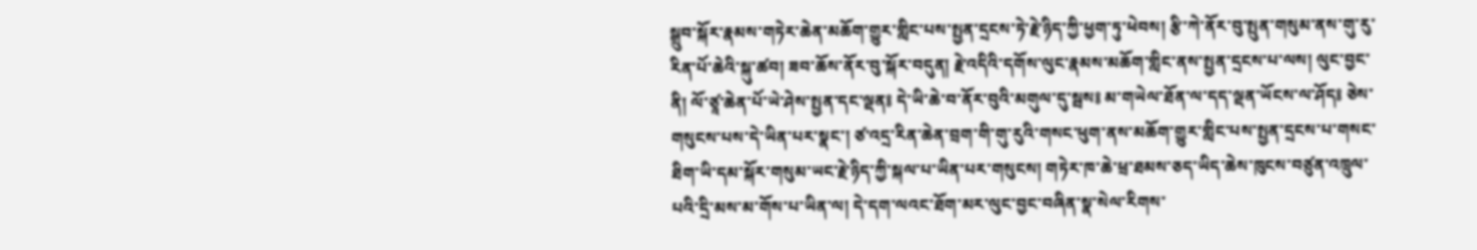སྒྲུབ་སྐོར་རྣམས་གཏེར་ཆེན་མཆོག་གྱུར་གླིང་པས་སྤྱན་དྲངས་ཏེ་རྗེ་ཉིད་ཀྱི་ཕྱག་ཏུ་ཕེབས། རྩི་ཀེ་ནོར་བུ་སྤུན་གསུམ་ནས་གུ་རུ་རིན་པོ་ཆེའི་སྐུ་ཚབ། ཟབ་ཆོས་ནོར་བུ་སྐོར་བདུན། རྗེ་འདིའི་དགོས་ལུང་རྣམས་མཆོག་གླིང་ནས་སྤྱན་དྲངས་པ་ལས། ལུང་བྱང་ནི། ལོ་ཙཱ་ཆེན་པོ་ཡེ་ཤེས་སྤྱན་དང་ལྡན༔ དེ་ཡི་ཆེ་བ་ནོར་བུའི་མགུལ་དུ་སྦས༔ མ་གཡེལ་ཐོན་ལ་དད་ལྡན་ཡོངས་ལ་ཤོད༔ ཅེས་གསུངས་པས་དེ་ཡིན་པར་སྣང་། ཙ་འདྲ་རིན་ཆེན་བྲག་གི་གུ་རུའི་གསང་ཕུག་ནས་མཆོག་གྱུར་གླིང་པས་སྤྱན་དྲངས་པ་གསང་ཐིག་ཡི་དམ་སྐོར་གསུམ་ཡང་རྗེ་ཉིད་ཀྱི་སྐལ་པ་ཡིན་པར་གསུངས། གཏེར་ཁ་ཆེ་ཕྲ་ཐམས་ཅད་ཡིད་ཆེས་ཁུངས་བཙུན་འཁྲུལ་པའི་དྲི་མས་མ་གོས་པ་ཡིན་ལ། དེ་དག་ལའང་ཐོག་མར་ལུང་བྱང་བཞིན་སྣ་སེལ་རིགས་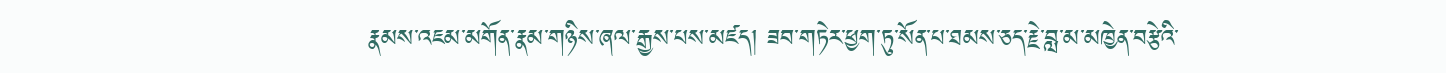རྣམས་འཇམ་མགོན་རྣམ་གཉིས་ཞལ་རྒྱས་པས་མཛད། ཟབ་གཏེར་ཕྱག་ཏུ་སོན་པ་ཐམས་ཅད་རྗེ་བླ་མ་མཁྱེན་བརྩེའི་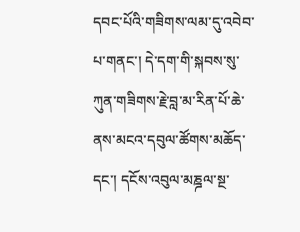དབང་པོའི་གཟིགས་ལམ་དུ་འབེབ་པ་གནང་། དེ་དག་གི་སྐབས་སུ་ཀུན་གཟིགས་རྗེ་བླ་མ་རིན་པོ་ཆེ་ནས་མངའ་དབུལ་ཚོགས་མཆོད་དང་། དངོས་འབུལ་མཎྜལ་སྔ་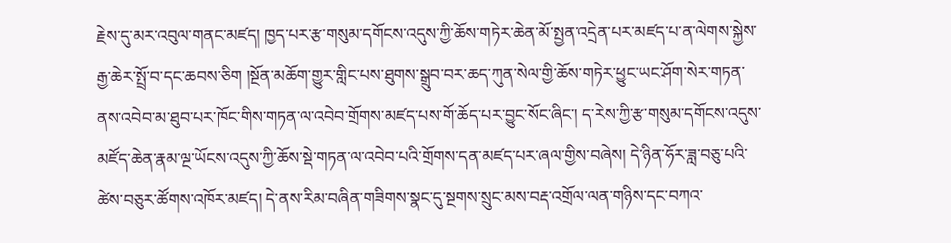རྗེས་དུ་མར་འབུལ་གནང་མཛད། ཁྱད་པར་རྩ་གསུམ་དགོངས་འདུས་ཀྱི་ཆོས་གཏེར་ཆེན་མོ་སྤྱན་འདྲེན་པར་མཛད་པ་ན་ལེགས་སྐྱེས་རྒྱ་ཆེར་སྤྲོ་བ་དང་ཆབས་ཅིག །སྔོན་མཆོག་གྱུར་གླིང་པས་ཐུགས་སྒྲུབ་བར་ཆད་ཀུན་སེལ་གྱི་ཆོས་གཏེར་ཕྱུང་ཡང་ཤོག་སེར་གཏན་ནས་འབེབ་མ་ཐུབ་པར་ཁོང་གིས་གཏན་ལ་འབེབ་གྲོགས་མཛད་པས་གོ་ཆོད་པར་བྱུང་སོང་ཞིང་། ད་རེས་ཀྱི་རྩ་གསུམ་དགོངས་འདུས་མཛོད་ཆེན་རྣམ་ལྔ་ཡོངས་འདུས་ཀྱི་ཆོས་སྡེ་གཏན་ལ་འབེབ་པའི་གྲོགས་དན་མཛད་པར་ཞལ་གྱིས་བཞེས། དེ་ཉིན་ཧོར་ཟླ་བཅུ་པའི་ཚེས་བཅུར་ཚོགས་འཁོར་མཛད། དེ་ནས་རིམ་བཞིན་གཟིགས་སྣང་དུ་སྔགས་སྲུང་མས་བརྡ་འགྲོལ་ལན་གཉིས་དང་བཀའ་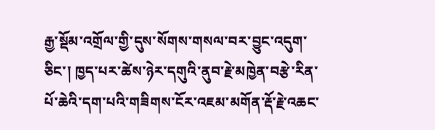རྒྱ་སྡོམ་འགྲོལ་གྱི་དུས་སོགས་གསལ་བར་བྱུང་འདུག་ཅིང་། ཁྱད་པར་ཚེས་ཉེར་དགུའི་ནུབ་རྗེ་མཁྱེན་བརྩེ་རིན་པོ་ཆེའི་དག་པའི་གཟིགས་ངོར་འཇམ་མགོན་རྡོ་རྗེ་འཆང་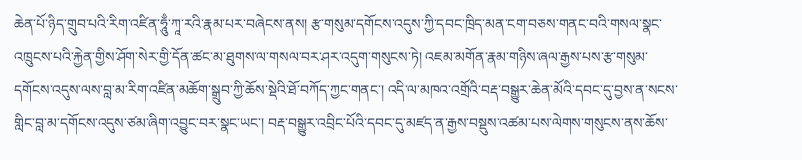ཆེན་པོ་ཉིད་གྲུབ་པའི་རིག་འཛིན་ཧཱུྃ་ཀཱ་རའི་རྣམ་པར་བཞེངས་ནས། རྩ་གསུམ་དགོངས་འདུས་ཀྱི་དབང་ཁྲིད་མན་ངག་བཅས་གནང་བའི་གསལ་སྣང་འཁྲུངས་པའི་རྐྱེན་གྱིས་ཤོག་སེར་གྱི་དོན་ཚང་མ་ཐུགས་ལ་གསལ་བར་ཤར་འདུག་གསུངས་ཏེ། འཇམ་མགོན་རྣམ་གཉིས་ཞལ་རྒྱས་པས་རྩ་གསུམ་དགོངས་འདུས་ལས་བླ་མ་རིག་འཛིན་མཆོག་སྒྲུབ་ཀྱི་ཆོས་སྡེའི་ཐོ་བཀོད་ཀྱང་གནང་། འདི་ལ་མཁའ་འགྲོའི་བརྡ་བསྒྱུར་ཆེན་མོའི་དབང་དུ་བྱས་ན་སངས་གླིང་བླ་མ་དགོངས་འདུས་ཙམ་ཞིག་འབྱུང་བར་སྣང་ཡང་། བརྡ་བསྒྱུར་འབྲིང་པོའི་དབང་དུ་མཛད་ན་རྒྱས་བསྡུས་འཚམ་པས་ལེགས་གསུངས་ནས་ཆོས་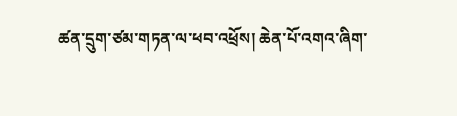ཚན་དྲུག་ཙམ་གཏན་ལ་ཕབ་འཕྲོས། ཆེན་པོ་འགའ་ཞིག་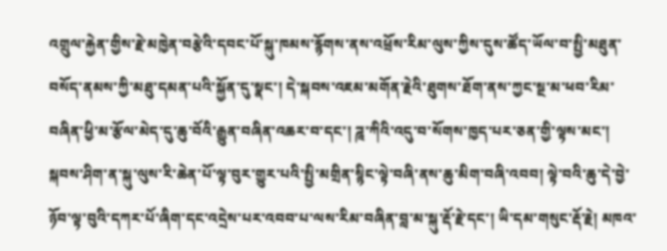འགྲུལ་རྐྱེན་གྱིས་རྗེ་མཁྱེན་བརྩེའི་དབང་པོ་སྐུ་ཁམས་རྙོགས་ནས་འཕྲོས་རིམ་ལུས་ཀྱིས་དུས་ཚོད་ཡོལ་བ་སྤྱི་མཐུན་བསོད་ནམས་ཀྱི་མཐུ་དམན་པའི་སྐྱོན་དུ་སྣང་། དེ་སྐབས་འཇམ་མགོན་རྗེའི་ཐུགས་ཐོག་ནས་ཀྱང་སྔ་མ་ཕབ་རིམ་བཞིན་ཕྱི་མ་རྩོལ་མེད་དུ་ཆུ་བོའི་རྒྱུན་བཞིན་འཆར་བ་དང་། ཌཱ་ཀིའི་འདུ་བ་སོགས་ཁྱད་པར་ཅན་གྱི་ལྟས་མང་། སྐབས་ཤིག་ན་སྐུ་ལུས་རི་ཆེན་པོ་ལྟ་བུར་གྱུར་པའི་སྤྱི་མགྲིན་སྙིང་ལྟེ་བཞི་ནས་ཆུ་མིག་བཞི་འབབ། ལྟེ་བའི་ཆུ་དེ་བྱེ་ཉོབ་ལྟ་བུའི་དཀར་པོ་ཞིག་དང་འདྲེས་པར་འབབ་པ་ལས་རིམ་བཞིན་བླ་མ་སྐུ་རྡོ་རྗེ་དང་། ཡི་དམ་གསུང་རྡོ་རྗེ། མཁའ་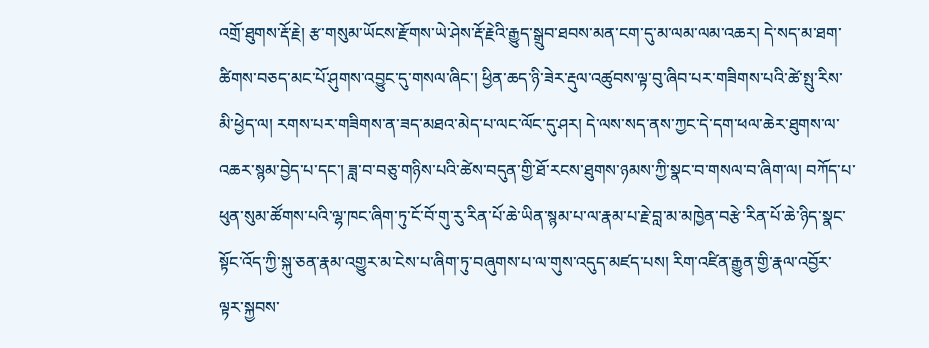འགྲོ་ཐུགས་རྡོ་རྗེ། རྩ་གསུམ་ཡོངས་རྫོགས་ཡེ་ཤེས་རྡོ་རྗེའི་རྒྱུད་སྒྲུབ་ཐབས་མན་ངག་དུ་མ་ལམ་ལམ་འཆར། དེ་སད་མ་ཐག་ཚིགས་བཅད་མང་པོ་ཤུགས་འབྱུང་དུ་གསལ་ཞིང་། ཕྱིན་ཆད་ཉི་ཟེར་རྡུལ་འཚུབས་ལྟ་བུ་ཞིབ་པར་གཟིགས་པའི་ཚེ་སྤུ་རིས་མི་ཕྱེད་ལ། རགས་པར་གཟིགས་ན་ཟད་མཐའ་མེད་པ་ལང་ལོང་དུ་ཤར། དེ་ལས་སད་ནས་ཀྱང་དེ་དག་ཕལ་ཆེར་ཐུགས་ལ་འཆར་སྙམ་བྱེད་པ་དང་། ཟླ་བ་བཅུ་གཉིས་པའི་ཚེས་བདུན་གྱི་ཐོ་རངས་ཐུགས་ཉམས་ཀྱི་སྣང་བ་གསལ་བ་ཞིག་ལ། བཀོད་པ་ཕུན་སུམ་ཚོགས་པའི་ལྷ་ཁང་ཞིག་ཏུ་ངོ་བོ་གུ་རུ་རིན་པོ་ཆེ་ཡིན་སྙམ་པ་ལ་རྣམ་པ་རྗེ་བླ་མ་མཁྱེན་བརྩེ་རིན་པོ་ཆེ་ཉིད་སྣང་སྟོང་འོད་ཀྱི་སྐུ་ཅན་རྣམ་འགྱུར་མ་ངེས་པ་ཞིག་ཏུ་བཞུགས་པ་ལ་གུས་འདུད་མཛད་པས། རིག་འཛིན་རྒྱུན་གྱི་རྣལ་འབྱོར་ལྟར་སྐྱབས་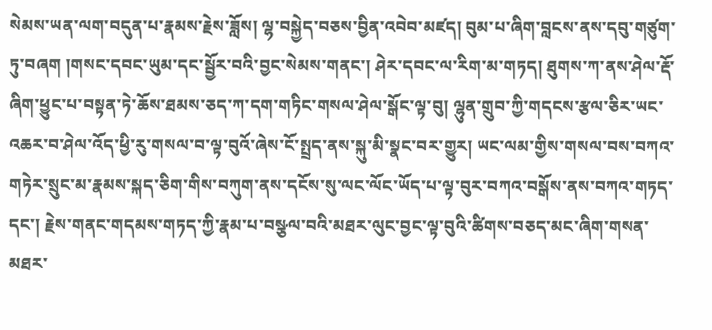སེམས་ཡན་ལག་བདུན་པ་རྣམས་རྗེས་ཟློས། ལྷ་བསྐྱེད་བཅས་བྱིན་འབེབ་མཛད། བུམ་པ་ཞིག་བླངས་ནས་དབུ་གཙུག་ཏུ་བཞག །གསང་དབང་ཡུམ་དང་སྦྱོར་བའི་བྱང་སེམས་གནང་། ཤེར་དབང་ལ་རིག་མ་གཏད། ཐུགས་ཀ་ནས་ཤེལ་རྡོ་ཞིག་ཕྱུང་པ་བསྟན་ཏེ་ཆོས་ཐམས་ཅད་ཀ་དག་གཏིང་གསལ་ཤེལ་སྒོང་ལྟ་བུ། ལྷུན་གྲུབ་ཀྱི་གདངས་རྩལ་ཅིར་ཡང་འཆར་བ་ཤེལ་འོད་ཕྱི་རུ་གསལ་བ་ལྟ་བུའོ་ཞེས་ངོ་སྤྲད་ནས་སྐུ་མི་སྣང་བར་གྱུར། ཡང་ལམ་གྱིས་གསལ་བས་བཀའ་གཏེར་སྲུང་མ་རྣམས་སྐད་ཅིག་གིས་བཀུག་ནས་དངོས་སུ་ལང་ལོང་ཡོད་པ་ལྟ་བུར་བཀའ་བསྒོས་ནས་བཀའ་གཏད་དང་། རྗེས་གནང་གདམས་གཏད་ཀྱི་རྣམ་པ་བསྩལ་བའི་མཐར་ལུང་བྱང་ལྟ་བུའི་ཚིགས་བཅད་མང་ཞིག་གསན་མཐར་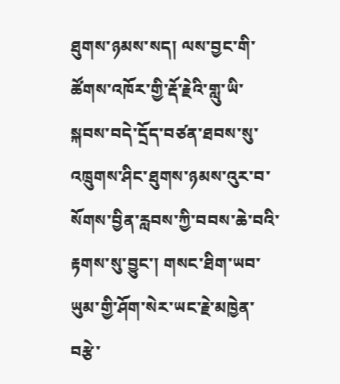ཐུགས་ཉམས་སད། ལས་བྱང་གི་ཚོགས་འཁོར་གྱི་རྡོ་རྗེའི་གླུ་ཡི་སྐབས་བདེ་དྲོད་བཙན་ཐབས་སུ་འཁྲུགས་ཤིང་ཐུགས་ཉམས་འུར་བ་སོགས་བྱིན་རླབས་ཀྱི་བབས་ཆེ་བའི་རྟགས་སུ་བྱུང་། གསང་ཐིག་ཡབ་ཡུམ་གྱི་ཤོག་སེར་ཡང་རྗེ་མཁྱེན་བརྩེ་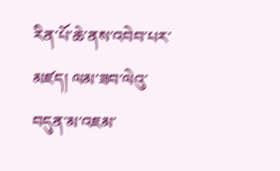རིན་པོ་ཆེ་ནས་འབེབ་པར་མཛད། ལམ་ཟབ་ལེའུ་བདུན་མ་འཇམ་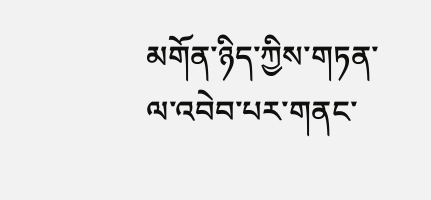མགོན་ཉིད་ཀྱིས་གཏན་ལ་འབེབ་པར་གནང་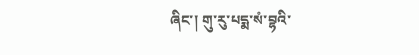ཞིང་། གུ་རུ་པདྨ་སཾ་བྷའི་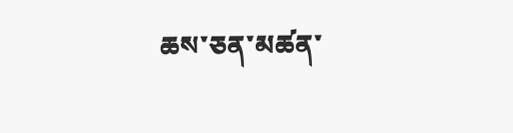ཆས་ཅན་མཚན་